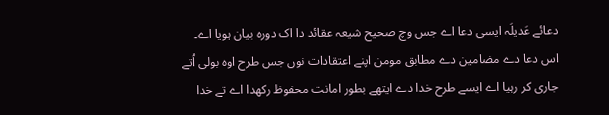دعائے عَدیلَہ ایسی دعا اے جس وچ صحیح شیعہ عقائد دا اک دورہ بیان ہويا اے۔ اس دعا دے مضامین دے مطابق مومن اپنے اعتقادات نوں جس طرح اوہ بولی اُتے جاری کر رہیا اے ايسے طرح خدا دے ایتھے بطور امانت محفوظ رکھدا اے تے خدا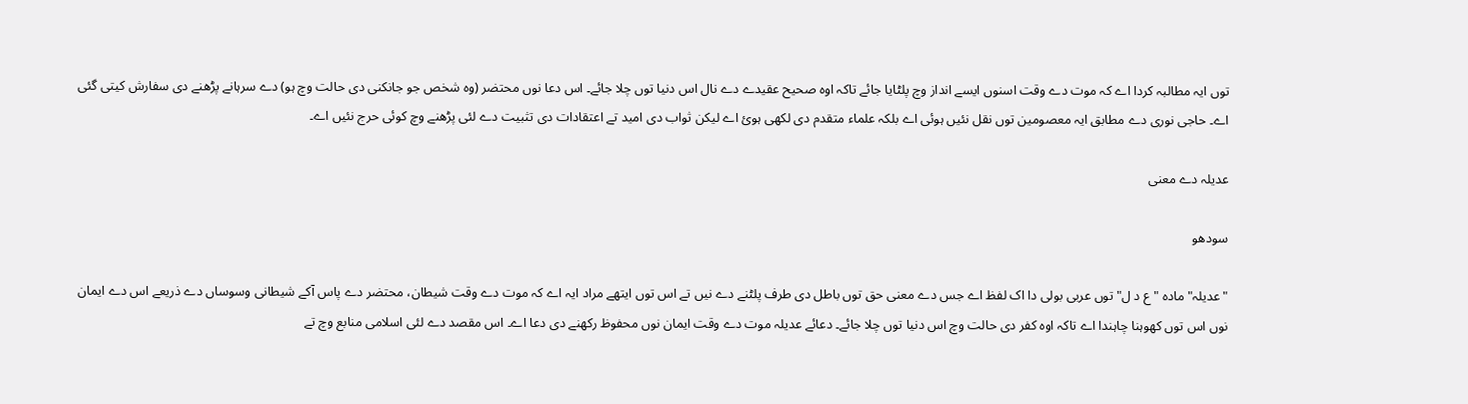توں ایہ مطالبہ کردا اے کہ موت دے وقت اسنوں ايسے انداز وچ پلٹایا جائے تاکہ اوہ صحیح عقیدے دے نال اس دنیا توں چلا جائے۔ اس دعا نوں محتضر (وہ شخص جو جانکنی دی حالت وچ ہو) دے سرہانے پڑھنے دی سفارش کيتی گئی اے۔ حاجی نوری دے مطابق ایہ معصومین توں نقل نئيں ہوئی اے بلکہ علماء متقدم دی لکھی ہوئ اے لیکن ثواب دی امید تے اعتقادات دی تثبیت دے لئی پڑهنے وچ کوئی حرج نئيں اے۔

عدیلہ دے معنی

سودھو

"عدیلہ" مادہ "ع د ل" توں عربی بولی دا اک لفظ اے جس دے معنی حق توں باطل دی طرف پلٹنے دے نيں تے اس توں ایتھے مراد ایہ اے کہ موت دے وقت شیطان، محتضر دے پاس آکے شیطانی وسوساں دے ذریعے اس دے ایمان نوں اس توں کھوہنا چاہندا اے تاکہ اوہ کفر دی حالت وچ اس دنیا توں چلا جائے۔ دعائے عدیلہ موت دے وقت ایمان نوں محفوظ رکھنے دی دعا اے۔ اس مقصد دے لئی اسلامی منابع وچ تے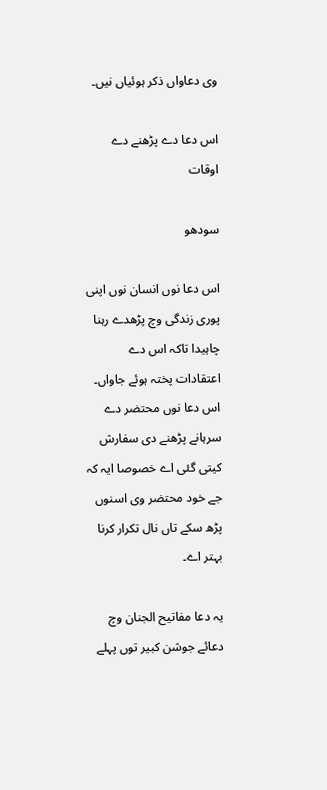وی دعاواں ذکر ہوئیاں نيں۔

اس دعا دے پڑھنے دے اوقات

سودھو

اس دعا نوں انسان نوں اپنی پوری زندگی وچ پڑھدے رہنا چاہیدا تاکہ اس دے اعتقادات پختہ ہوئے جاواں۔ اس دعا نوں محتضر دے سرہانے پڑھنے دی سفارش کيتی گئی اے خصوصا ایہ کہ جے خود محتضر وی اسنوں پڑھ سکے تاں نال تکرار کرنا بہتر اے۔

یہ دعا مفاتیح الجنان وچ دعائے جوشن کبیر توں پہلے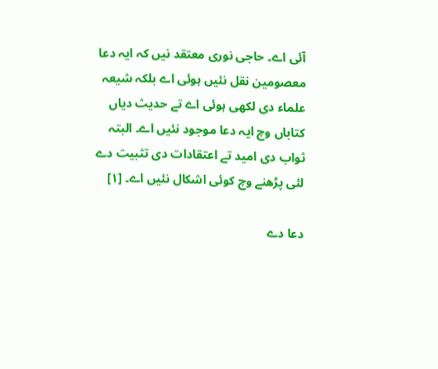آئی اے۔ حاجی نوری معتقد نيں کہ ایہ دعا معصومین نقل نئيں ہوئی اے بلکہ شیعہ علماء دی لکھی ہوئی اے تے حدیث دیاں کتاباں وچ ایہ دعا موجود نئيں اے۔ البتہ ثواب دی امید تے اعتقادات دی تثبیت دے لئی پڑھنے وچ کوئی اشکال نئيں اے۔ [۱]

دعا دے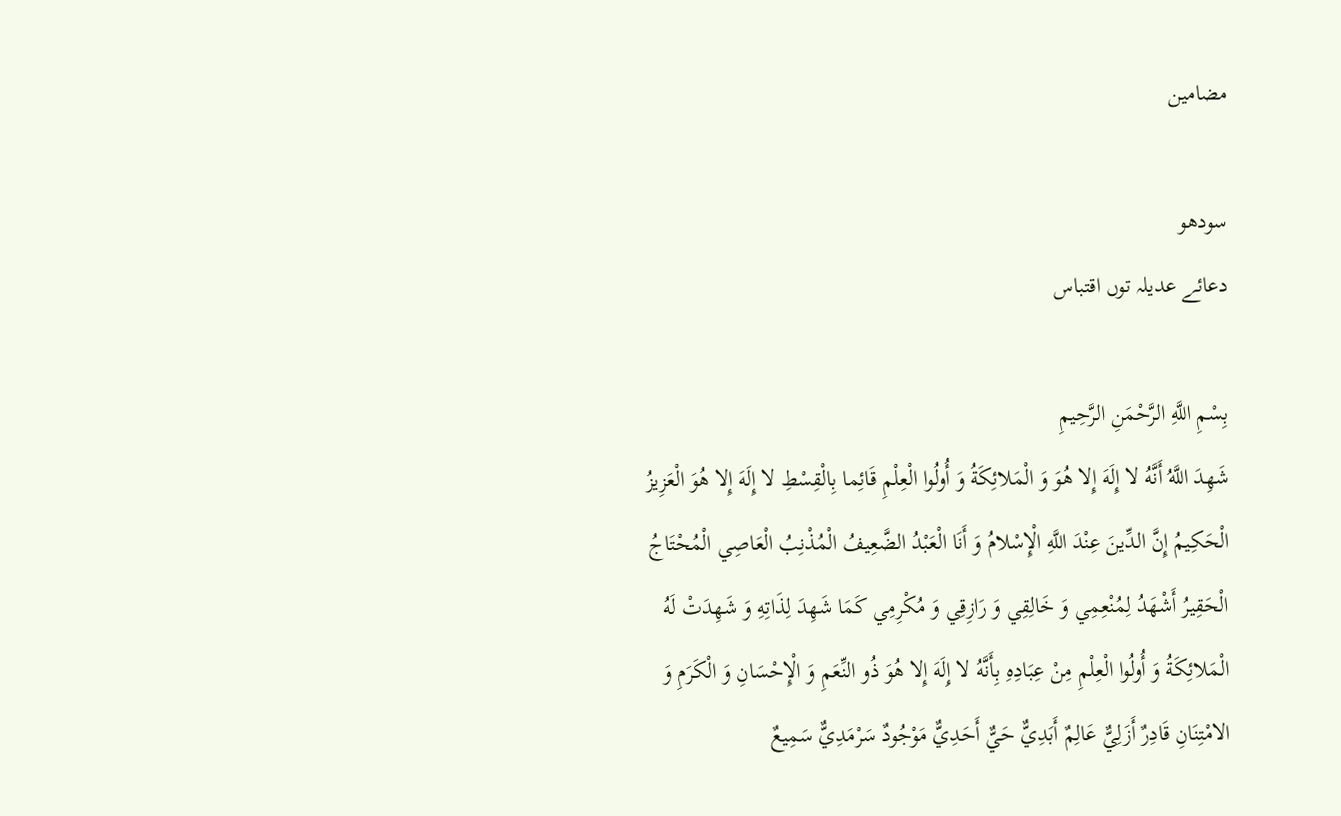مضامین

سودھو
دعائے عدیلہ توں اقتباس

بِسْمِ اللَّهِ الرَّحْمَنِ الرَّحِيمِ
شَهِدَ اللَّهُ أَنَّهُ لا إِلَهَ إِلا هُوَ وَ الْمَلائِكَةُ وَ أُولُوا الْعِلْمِ قَائِما بِالْقِسْطِ لا إِلَهَ إِلا هُوَ الْعَزِيزُ الْحَكِيمُ إِنَّ الدِّينَ عِنْدَ اللَّهِ الْإِسْلامُ وَ أَنَا الْعَبْدُ الضَّعِيفُ الْمُذْنِبُ الْعَاصِي الْمُحْتَاجُ الْحَقِيرُ أَشْهَدُ لِمُنْعِمِي وَ خَالِقِي وَ رَازِقِي وَ مُكْرِمِي كَمَا شَهِدَ لِذَاتِهِ وَ شَهِدَتْ لَهُ الْمَلائِكَةُ وَ أُولُوا الْعِلْمِ مِنْ عِبَادِهِ بِأَنَّهُ لا إِلَهَ إِلا هُوَ ذُو النِّعَمِ وَ الْإِحْسَانِ وَ الْكَرَمِ وَ الامْتِنَانِ قَادِرٌ أَزَلِيٌّ عَالِمٌ أَبَدِيٌّ حَيٌّ أَحَدِيٌّ مَوْجُودٌ سَرْمَدِيٌّ سَمِيعٌ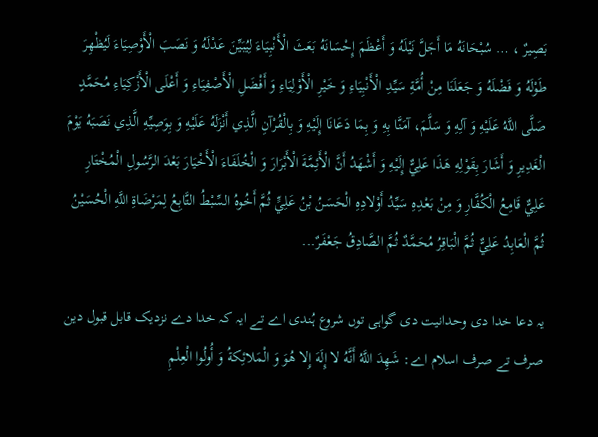بَصِيرٌ ، … سُبْحَانَهُ مَا أَجَلَّ نَيْلَهُ وَ أَعْظَمَ إِحْسَانَهُ بَعَثَ الْأَنْبِيَاءَ لِيُبَيِّنَ عَدْلَهُ وَ نَصَبَ الْأَوْصِيَاءَ لَيُظْهِرَ طَوْلَهُ وَ فَضْلَهُ وَ جَعَلَنَا مِنْ أُمَّةِ سَيِّدِ الْأَنْبِيَاءِ وَ خَيْرِ الْأَوْلِيَاءِ وَ أَفْضَلِ الْأَصْفِيَاءِ وَ أَعْلَى الْأَزْكِيَاءِ مُحَمَّدٍ صَلَّى اللَّهُ عَلَيْهِ وَ آلِهِ وَ سَلَّمَ، آمَنَّا بِهِ وَ بِمَا دَعَانَا إِلَيْهِ وَ بِالْقُرْآنِ الَّذِي أَنْزَلَهُ عَلَيْهِ وَ بِوَصِيِّهِ الَّذِي نَصَبَهُ يَوْمَ الْغَدِيرِ وَ أَشَارَ بِقَوْلِهِ هَذَا عَلِيٌّ إِلَيْهِ وَ أَشْهَدُ أَنَّ الْأَئِمَّةَ الْأَبْرَارَ وَ الْخُلَفَاءَ الْأَخْيَارَ بَعْدَ الرَّسُولِ الْمُخْتَارِ عَلِيٌّ قَامِعُ الْكُفَّارِ وَ مِنْ بَعْدِهِ سَيِّدُ أَوْلادِهِ الْحَسَنُ بْنُ عَلِيٍّ ثُمَّ أَخُوهُ السِّبْطُ التَّابِعُ لِمَرْضَاةِ اللَّهِ الْحُسَيْنُ ثُمَّ الْعَابِدُ عَلِيٌّ ثُمَّ الْبَاقِرُ مُحَمَّدٌ ثُمَّ الصَّادِقُ جَعْفَرٌ...

یہ دعا خدا دی وحدانیت دی گواہی توں شروع ہُندی اے تے ایہ کہ خدا دے نزدیک قابل قبول دین صرف تے صرف اسلام اے: شَهِدَ اللَّهُ أَنَّهُ لا إِلَهَ إِلا هُوَ وَ الْمَلائِکةُ وَ أُولُوا الْعِلْمِ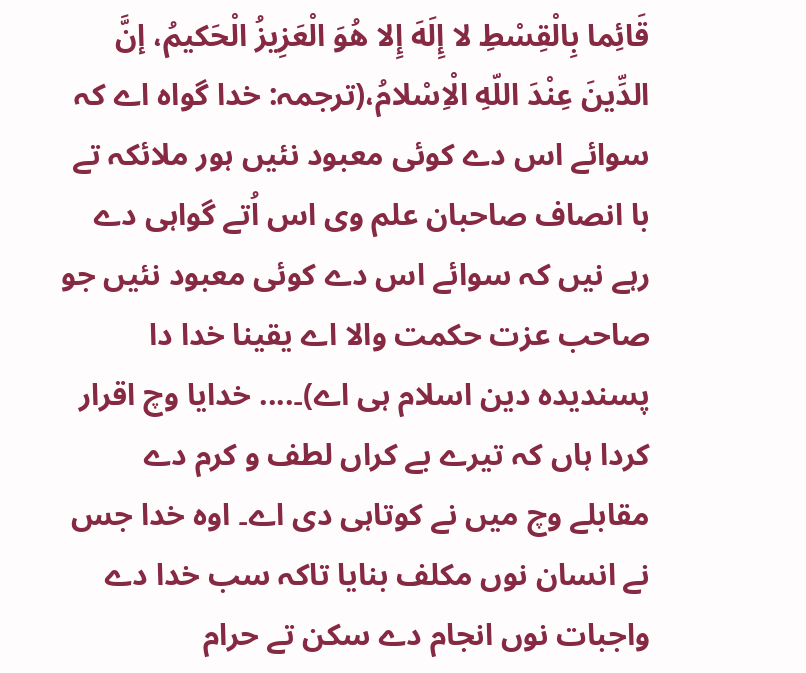قَائِما بِالْقِسْطِ لا إِلَهَ إِلا هُوَ الْعَزِیزُ الْحَکیمُ، إنَّ الدِّینَ عِنْدَ اللّهِ الْاِسْلامُ،(ترجمہ: خدا گواہ اے کہ سوائے اس دے کوئی معبود نئيں ہور ملائکہ تے با انصاف صاحبان علم وی اس اُتے گواہی دے رہے نيں کہ سوائے اس دے کوئی معبود نئيں جو صاحب عزت حکمت والا اے یقینا خدا دا پسندیدہ دین اسلام ہی اے)۔.... خدایا وچ اقرار کردا ہاں کہ تیرے بے کراں لطف و کرم دے مقابلے وچ ميں نے کوتاہی دی اے۔ اوہ خدا جس نے انسان نوں مکلف بنایا تاکہ سب خدا دے واجبات نوں انجام دے سکن تے حرام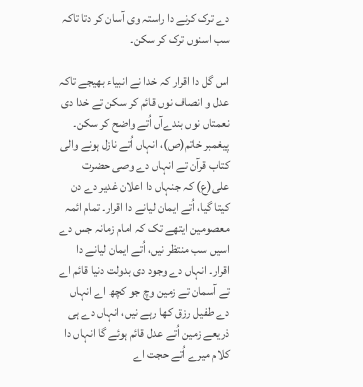دے ترک کرنے دا راستہ وی آسان کر دتا تاکہ سب اسنوں ترک کر سکن۔

اس گل دا اقرار کہ خدا نے انبیاء بھیجے تاکہ عدل و انصاف نوں قائم کر سکن تے خدا دی نعمتاں نوں بندےآں اُتے واضح کر سکن۔ پیغمبر خاتم(ص)، انہاں اُتے نازل ہونے والی کتاب قرآن تے انہاں دے وصی حضرت علی(ع) کہ جنہاں دا اعلان غدیر دے دن کيتا گیا، اُتے ایمان لیانے دا اقرار۔ تمام ائمہ معصومین ایتھے تک کہ امام زمانہ جس دے اسيں سب منتظر نيں، اُتے ایمان لیانے دا اقرار۔ انہاں دے وجود دی بدولت دنیا قائم اے تے آسمان تے زمین وچ جو کچھ اے انہاں دے طفیل رزق کھا رہے نيں، انہاں دے ہی ذریعے زمین اُتے عدل قائم ہوئے گا انہاں دا کلام میرے اُتے حجت اے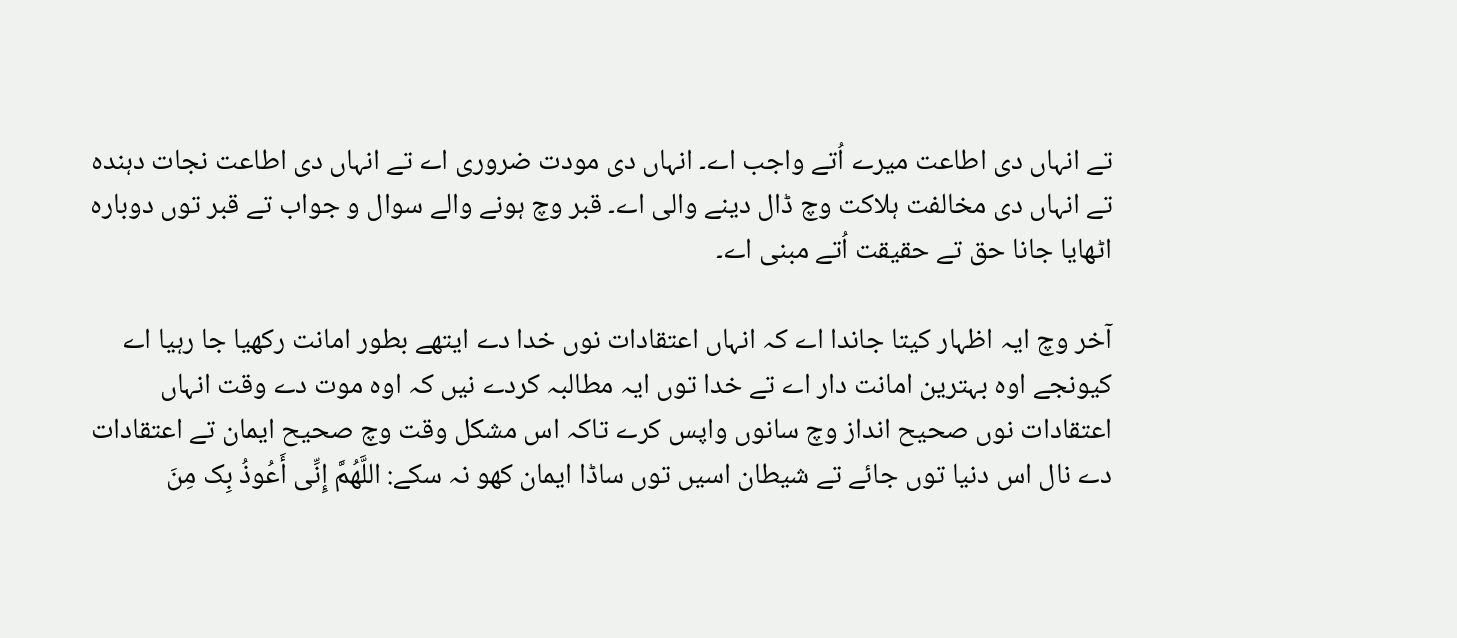تے انہاں دی اطاعت میرے اُتے واجب اے۔ انہاں دی مودت ضروری اے تے انہاں دی اطاعت نجات دہندہ تے انہاں دی مخالفت ہلاکت وچ ڈال دینے والی اے۔ قبر وچ ہونے والے سوال و جواب تے قبر توں دوبارہ اٹھایا جانا حق تے حقیقت اُتے مبنی اے۔

آخر وچ ایہ اظہار کيتا جاندا اے کہ انہاں اعتقادات نوں خدا دے ایتھے بطور امانت رکھیا جا رہیا اے کیونجے اوہ بہترین امانت دار اے تے خدا توں ایہ مطالبہ کردے نيں کہ اوہ موت دے وقت انہاں اعتقادات نوں صحیح انداز وچ سانوں واپس کرے تاکہ اس مشکل وقت وچ صحیح ایمان تے اعتقادات دے نال اس دنیا توں جائے تے شیطان اسيں توں ساڈا ایمان کھو نہ سکے: اللَّهُمَّ إِنِّی أَعُوذُ بِک مِنَ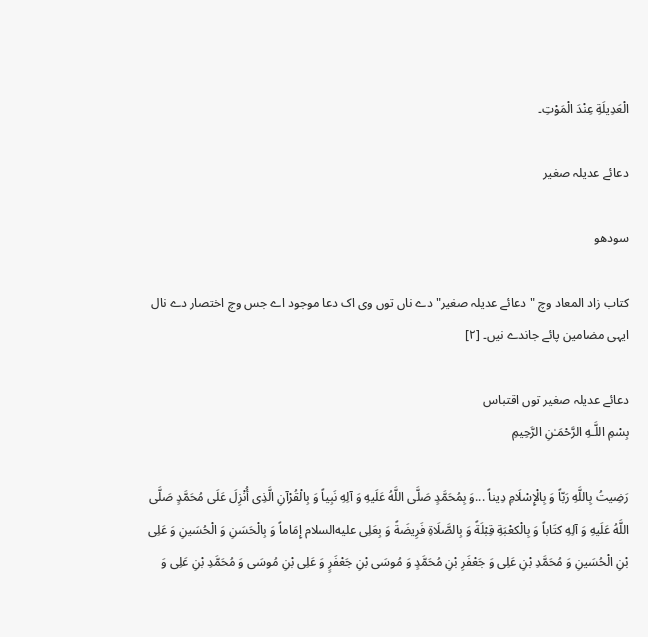الْعَدِیلَةِ عِنْدَ الْمَوْتِ۔

دعائے عدیلہ صغیر

سودھو

کتاب زاد المعاد وچ "دعائے عدیلہ صغیر" دے ناں توں وی اک دعا موجود اے جس وچ اختصار دے نال ایہی مضامین پائے جاندے نيں۔ [۲]

دعائے عدیلہ صغیر توں اقتباس
بِسْمِ اللَّـهِ الرَّ‌حْمَـٰنِ الرَّ‌حِيمِ

رَضِیتُ بِاللَّهِ رَبّاً وَ بِالْإِسْلَامِ دِیناً ...وَ بِمُحَمَّدٍ صَلَّی اللَّهُ عَلَیهِ وَ آلِهِ نَبِیاً وَ بِالْقُرْآنِ الَّذِی أُنْزِلَ عَلَی مُحَمَّدٍ صَلَّی اللَّهُ عَلَیهِ وَ آلِهِ کتَاباً وَ بِالْکعْبَةِ قِبْلَةً وَ بِالصَّلَاةِ فَرِیضَةً وَ بِعَلِی علیه‌السلام إِمَاماً وَ بِالْحَسَنِ وَ الْحُسَینِ وَ عَلِی بْنِ الْحُسَینِ وَ مُحَمَّدِ بْنِ عَلِی وَ جَعْفَرِ بْنِ مُحَمَّدٍ وَ مُوسَی بْنِ جَعْفَرٍ وَ عَلِی بْنِ مُوسَی وَ مُحَمَّدِ بْنِ عَلِی وَ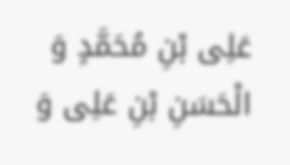عَلِی بْنِ مُحَمَّدٍ وَ الْحَسَنِ بْنِ عَلِی وَ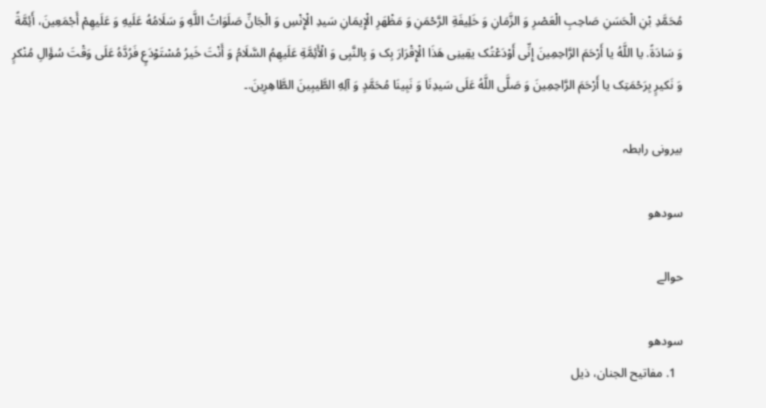مُحَمَّدِ بْنِ الْحَسَنِ صَاحِبِ الْعَصْرِ وَ الزَّمَانِ وَ خَلِیفَةِ الرَّحْمَنِ وَ مَظْهَرِ الْإِیمَانِ سَیدِ الْإِنْسِ وَ الْجَانِّ صَلَوَاتُ اللَّهِ وَ سَلَامُهُ عَلَیهِ وَ عَلَیهِمْ أَجْمَعِینَ، أَئِمَّةً وَ سَادَةً. یا اللَّهُ یا أَرْحَمَ الرَّاحِمِینَ إِنِّی أَوْدَعْتُک یقِینِی هَذَا الْإِقْرَارَ بِک وَ بِالنَّبِی وَ الْأَئِمَّةِ عَلَیهِمُ السَّلَامُ وَ أَنْتَ خَیرُ مُسْتَوْدَعٍ فَرُدَّهُ عَلَی وَقْتَ سُؤَالِ مُنْکرٍ وَ نَکیرٍ بِرَحْمَتِک یا أَرْحَمَ الرَّاحِمِینَ وَ صَلَّی اللَّهُ عَلَی سَیدِنَا وَ نَبِینَا مُحَمَّدٍ وَ آلِهِ الطَّیبِینَ الطَّاهِرِینَ.۔

بیرونی رابطہ

سودھو

حوالے

سودھو
  1. مفاتیح الجنان، ذیل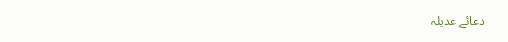دعائے عدیلہ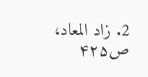2. زاد المعاد، ص۴۲۵